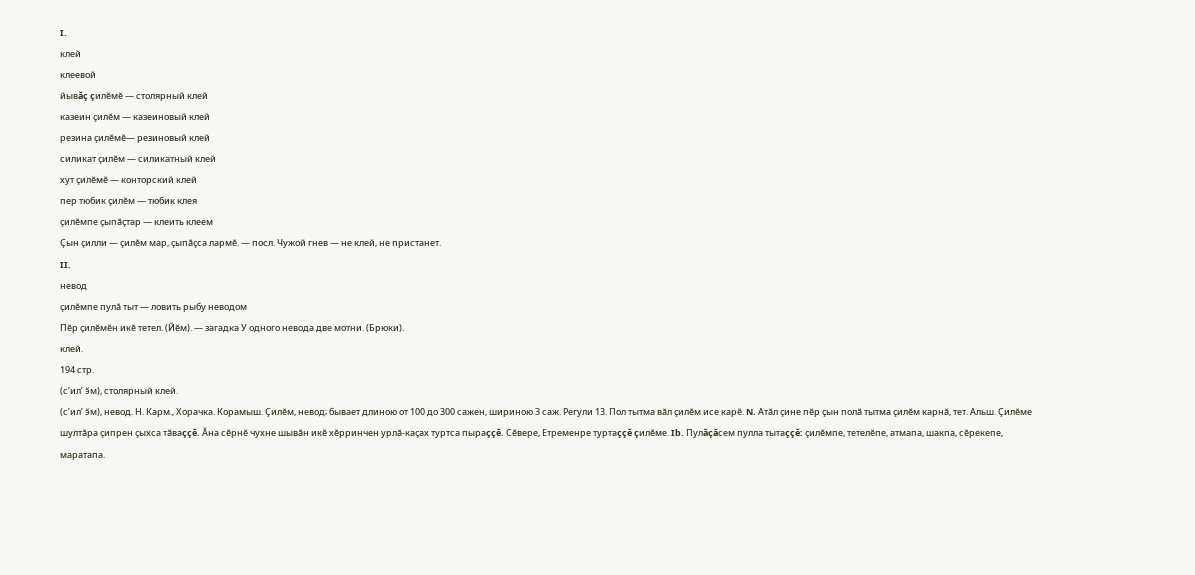I.
клей
клеевой
йывăç çилĕмĕ — столярный клей
казеин çилĕм — казеиновый клей
резина çилĕмĕ— резиновый клей
силикат çилĕм — силикатный клей
хут çилĕмĕ — конторский клей
пер тюбик çилĕм — тюбик клея
çилĕмпе çыпăçтар — клеить клеем
Çын çилли — çилĕм мар, çыпăçса лармĕ. — посл. Чужой гнев — не клей, не пристанет.
II.
невод
çилĕмпе пулă тыт — ловить рыбу неводом
Пĕр çилĕмĕн икĕ тетел. (Йĕм). — загадка У одного невода две мотни. (Брюки).
клей.
194 стр.
(с’ил’ э̆м), столярный клей.
(с’ил’ э̆м), невод. Н. Карм., Хорачка. Корамыш. Çилĕм, невод; бывает длиною от 100 до 300 сажен, шириною З саж. Регули 13. Пол тытма вăл çилĕм исе карĕ. N. Атăл çине пĕр çын полă тытма çилĕм карнă, тет. Альш. Çилĕме шултăра çипрен çыхса тăваççĕ. Ăна сĕрнĕ чухне шывăн икĕ хĕрринчен урлă-каçах туртса пыраççĕ. Сĕвере, Етременре туртаççĕ çилĕме. Ib. Пулăçăсем пулла тытаççĕ: çилĕмпе, тетелĕпе, атмапа, шакпа, сĕрекепе, маратапа.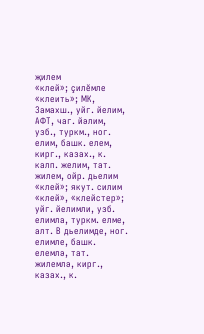җилем
«клей»; çилĕмле «клеить»; МК, Замахш., уйг. йелим, АФТ, чаг. йәлим, узб., туркм., ног. елим, башк. елем, кирг., казах., к. калп. желим, тат. жилем, ойр. дьелим «клей»; якут. силим «клей», «клейстер»; уйг. йелимли, узб. елимла, туркм. елме, алт. В дьелимде, ног. елимле, башк. елемлә, тат. жилемлә, кирг., казах., к.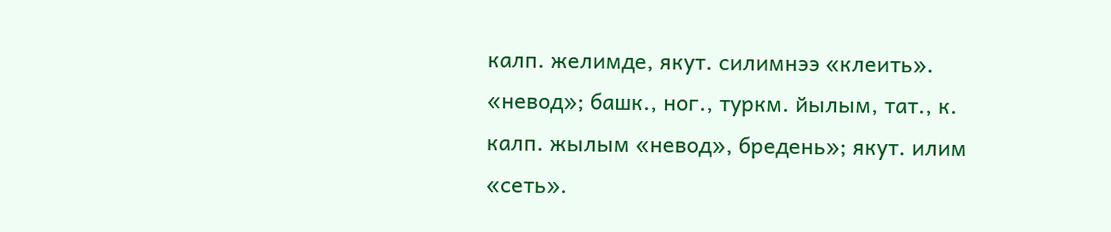калп. желимде, якут. силимнээ «клеить».
«невод»; башк., ног., туркм. йылым, тат., к. калп. жылым «невод», бредень»; якут. илим «сеть».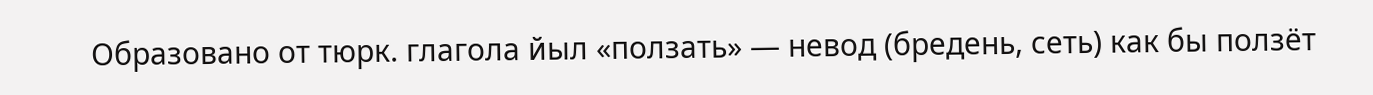Образовано от тюрк. глагола йыл «ползать» — невод (бредень, сеть) как бы ползёт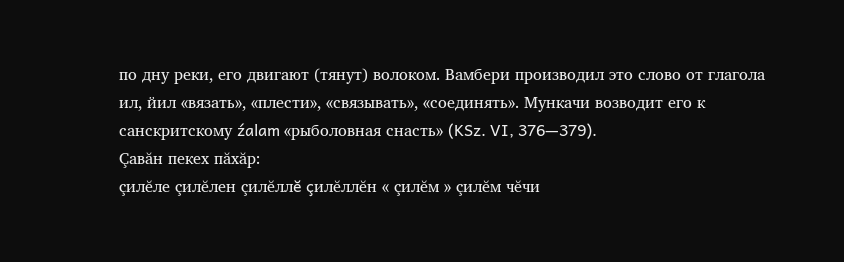по дну реки, его двигают (тянут) волоком. Вамбери производил это слово от глагола ил, йил «вязать», «плести», «связывать», «соединять». Мункачи возводит его к санскритскому źalam «рыболовная снасть» (KSz. VI, 376—379).
Çавăн пекех пăхăр:
çилĕле çилĕлен çилĕллĕ çилĕллĕн « çилĕм » çилĕм чĕчи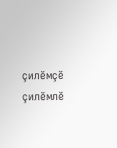çилĕмçĕ çилĕмлĕ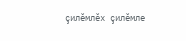çилĕмлĕх çилĕмле